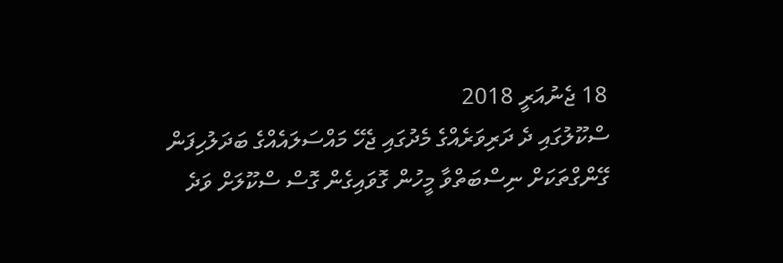18 ޖެނުއަރީ 2018
ސްކޫލުގައި ދެ ދަރިވަރެއްގެ މެދުގައި ޖެހޭ މައްސަލައެއްގެ ބަދަލުހިފަން ގޭންގްތަކަށް ނިސްބަތްވާ މީހުން ގޮވައިގެން ގޮސް ސްކޫލަށް ވަދެ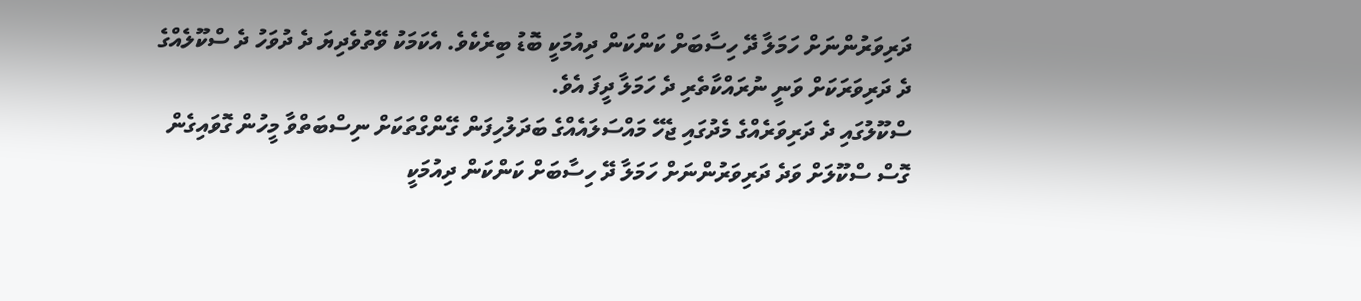ދަރިވަރުންނަށް ހަމަލާ ދޭ ހިސާބަށް ކަންކަން ދިއުމަކީ ބޮޑު ބިރެކެވެ. އެކަމަކު ވޭތުވެދިޔަ ދެ ދުވަހު ދެ ސްކޫލެއްގެ ދެ ދަރިވަރަކަށް ވަނީ ނުރައްކާތެރި ދެ ހަމަލާ ދީފަ އެވެ.
ސްކޫލުގައި ދެ ދަރިވަރެއްގެ މެދުގައި ޖެހޭ މައްސަލައެއްގެ ބަދަލުހިފަން ގޭންގްތަކަށް ނިސްބަތްވާ މީހުން ގޮވައިގެން ގޮސް ސްކޫލަށް ވަދެ ދަރިވަރުންނަށް ހަމަލާ ދޭ ހިސާބަށް ކަންކަން ދިއުމަކީ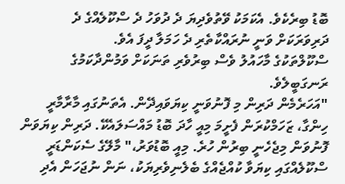ބޮޑު ބިރެކެވެ. އެކަމަކު ވޭތުވެދިޔަ ދެ ދުވަހު ދެ ސްކޫލެއްގެ ދެ ދަރިވަރަކަށް ވަނީ ނުރައްކާތެރި ދެ ހަމަލާ ދީފަ އެވެ.
ސްކޫލްތަކުގެ މާހައުލު ވެސް ބިރުވެރި ތަނަކަށް ވަމުންދާކަމުގެ ރަނގަބީލެވެ.
"އަހަރެމެން ދަރިން މި ފޮނުވަނީ ކިޔަވައިދޭން. އެތަނުގައި މާރާމާރީ ހިންގާ، ޒަހަމްކުރަން ފެށީމަ މިއީ ހާދަ ބޮޑު މައްސަލައެކޭ. ދަރިން ކިޔަވަން ފޮނުވަން މިޖެހެނީ ބިރުން ހުރެ. މިއީ ބޮޑުވަރު،" މާލޭގެ ސެކަންޑަރީ ސްކޫލެއްގައި ކިޔަވާ ކުއްޖެއްގެ ބެލެނިވެރިޔަކު، ނަން ނުޖަހަން އެދި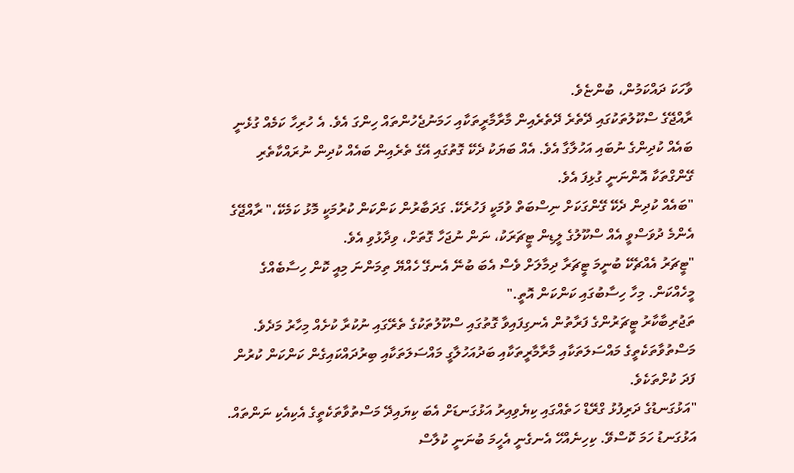ވާހަކަ ދައްކަމުން، ބުންޏެވެ.
ރާއްޖޭގެ ސްކޫލުތަކުގައި ދޭތެރެ ދޭތެރެއިން މާރާމާރީތަކާއި ހަމަނުޖެހުންތައް ހިންގަ އެވެ. އެ ހުރިހާ ކަމެއް ގުޅެނީ ބައެއް ކުދިންގެ ނުބައި އަހުލާގާ އެވެ. އެއް ބަޔަކު ދެކޭ ގޮތުގައި އޭގެ ތެރެއިން ބައެއް ކުދިން ނުރައްކާތެރި ގޭންގްތަކާ އޮންނަނީ ގުޅިފަ އެވެ.
"ބައެއް ކުދިން ދެކޭ ގޭންގަކަށް ނިސްބަތް ވުމަކީ ފަހުރެކޭ. ގަދަބާރުން ކަންކަން ކުރުމަކީ މޮޅު ކަމެކޭ،" ރާއްޖޭގެ އެންމެ ދުވަސްވީ އެއް ސްކޫލުގެ ލީޑިން ޓީޗަރަކު، ނަން ނުޖަހާ ގޮތަށް، ވިދާޅުވި އެވެ.
"ޓީޗަރު އެއްޗެކޭ ބުނީމަ ޓީޗަރާ ދިމާލަށް ވެސް އެބަ ބުނޭ އެނގޭ ހެއްޔޭ ތިމަންނަ މިއީ ކޮން ހިސާބެއްގެ މީހެއްކަން. މިހާ ހިސާބުގައި ކަންކަން އޮތީ."
ތަޖުރިބާކާރު ޓީޗަރުންގެ ފަރާތުން އެނގިފައިވާ ގޮތުގައި ސްކޫލުތަކުގެ ތެރޭގައި ނުކުރާ ކުށެއް މިހާރު މަދެވެ. މަސްތުވާތަކެތީގެ މައްސަލަތަކާއި މާރާމާރީތަކާއި ބަދުއަހުލާގީ މައްސަލަތަކާއި ބިރުދައްކައިގެން ކަންކަން ކުރުން ފަދަ ކުށްތަކެވެ.
"އަޅުގަނޑުގެ ދަރިފުޅު ގްރޭޑް ހަތެއްގައި ކިޔެވިއިރު އަޅުގަނޑަށް އެބަ ކިޔައިދޭ މަސްތުވާތަކެތީގެ އެކިއެކި ނަންތައް. އަޅުގަނޑު ހަމަ ކޮސްވޭ. ކިހިނެއްހޭ އެނގެނީ އެހީމަ ބުނަނީ ކުލާސް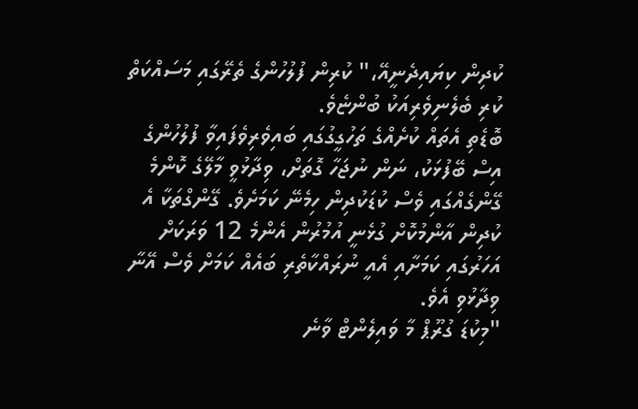ކުދިން ކިޔައިދެނީއޭ،" ކުރިން ފުލުހުންގެ ތެރޭގައި މަސައްކަތް ކުރި ބެލެނިވެރިއަކު ބުންޏެވެ.
ބޮޑެތި އެތައް ކުށެއްގެ ތަހުގީގުގައި ބައިވެރިވެފައިވާ ފުލުހުންގެ އިސް ބޭފުޅަކު، ނަން ނުޖަހާ ގޮތަށް، ވިދާޅުވީ މާލޭގެ ކޮންމެ ގޭންގެއްގައި ވެސް ކުޑަކުދިން ހިމެނޭ ކަމަށެވެ. ގޭންގްތަކާ އެ ކުދިން އާންމުކޮށް ގުޅެނީ އުމުރުން އެންމެ 12 ވަރަކަށް އަހަރުގައި ކަމަށާއި އެއީ ނުރައްކާތެރި ބައެއް ކަމަށް ވެސް އޭނާ ވިދާޅުވި އެވެ.
"މިކުޑަ ގުރޫޕް މާ ވައިލެންޓް ވާނެ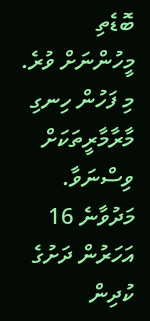ބޮޑެތި މީހުންނަށް ވުރެ. މި ފަހުން ހިނގި މާރާމާރީތަކަށް ވިސްނަވާ. މަދުވާނެ 16 އަހަރުން ދަށުގެ ކުދިން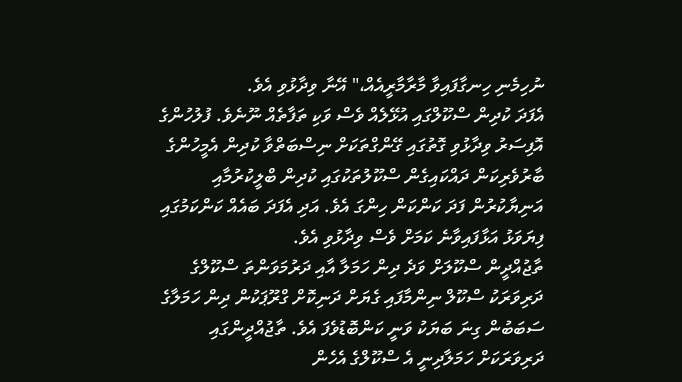ނުހިމެނި ހިނގާފައިވާ މާރާމާރީއެއް،" އޭނާ ވިދާޅުވި އެވެ.
އެފަދަ ކުދިން ސްކޫލްގައި އުޅޭލެއް ވެސް ވަކި ތަފާތެއް ނޫނެވެ. ފުލުހުންގެ އޮފިސަރު ވިދާޅުވި ގޮތުގައި ގޭންގްތަކަށް ނިސްބަތްވާ ކުދިން އެމީހުންގެ ބާރުވެރިކަން ދައްކައިގެން ސްކޫލުތަކުގައި ކުދިން ބްލީކުރުމާއި އަނިޔާކުރުން ފަދަ ކަންކަން ހިންގަ އެވެ. އަދި އެފަދަ ބައެއް ކަންކަމުގައި ފިޔަވަޅު އަޅާފައިވާނެ ކަމަށް ވެސް ވިދާޅުވި އެވެ.
ތާޖުއްދީން ސްކޫލަށް ވަދެ ދިން ހަމަލާ އާއި ދަރުމަވަންތަ ސްކޫލްގެ ދަރިވަރަކު ސްކޫލް ނިންމާފައި ގެޔަށް ދަނިކޮށް ގްރޫޕަކުން ދިން ހަމަލާގެ ސަބަބުން ގިނަ ބަޔަކު ވަނީ ކަންބޮޑުވެފަ އެވެ. ތާޖުއްދީންގައި ދަރިވަރަކަށް ހަމަލާދިނީ އެ ސްކޫލްގެ އެހެން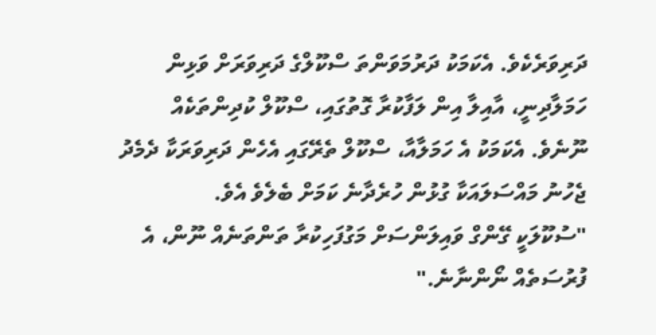ދަރިވަރެކެވެ. އެކަމަކު ދަރުމަވަންތަ ސްކޫލްގެ ދަރިވަރަށް ވަޅިން ހަމަލާދިނީ، އާއިލާ އިން ލަފާކުރާ ގޮތުގައި، ސްކޫލް ކުދިންތަކެއް ނޫނެވެ. އެކަމަކު އެ ހަމަލާއާ، ސްކޫލް ތެރޭގައި އެހެން ދަރިވަރަކާ ދެމެދު ޖެހުނު މައްސަލައަކާ ގުޅުން ހުރެދާނެ ކަމަށް ބެލެވެ އެވެ.
"ސުކޫލަކީ ގޭންގް ވައިލަންސަށް މަގުފަހިކުރާ ތަންތަނެއް ނޫން، އެ ފުރުސަތެއް ނޯންނާނެ."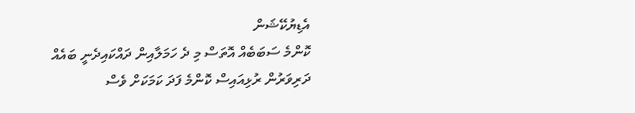އެޑިޔުކޭޝަން
ކޮންމެ ސަބަބެއް އޮތަސް މި ދެ ހަމަލާއިން ދައްކައިދެނީ ބައެއް ދަރިވަރުން ރުޅިއައިސް ކޮންމެ ފަދަ ކަމަކަށް ވެސް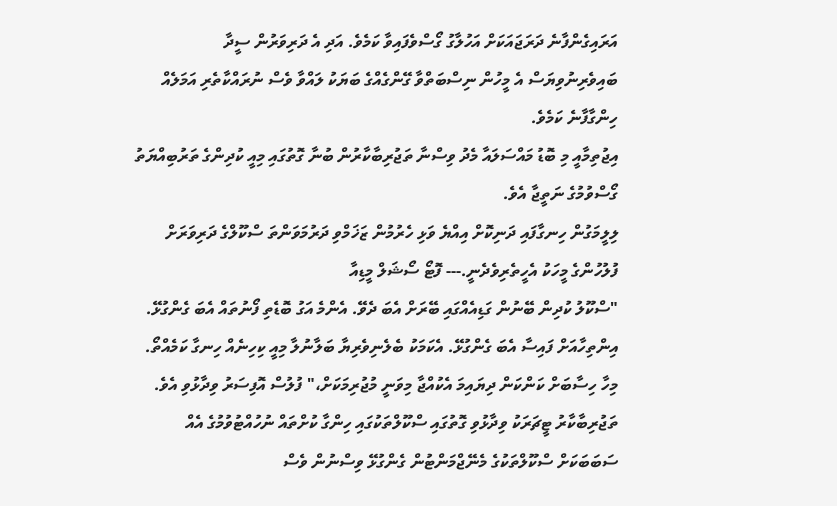އަރައިގެންފާނެ ދަރަޖައަކަށް އަހުލާގު ގޯސްވެފައިވާ ކަމެވެ. އަދި އެ ދަރިވަރުން ސީދާ ބައިވެރިނުވިޔަސް އެ މީހުން ނިސްބަތްވާ ގޭންގެއްގެ ބަޔަކު ލައްވާ ވެސް ނުރައްކާތެރި އަމަލެއް ހިންގާފާނެ ކަމެވެ.
އިޖުތިމާއީ މި ބޮޑު މައްސަލައާ މެދު ވިސްނާ ތަޖުރިބާކާރުން ބުނާ ގޮތުގައި މިއީ ކުދިންގެ ތަރުބިއްޔަތު ގޯސްވުމުގެ ނަތީޖާ އެވެ.
ލިލީމަގުން ހިނގާފައި ދަނިކޮށް އިއްޔެ ވަޅި ހެރުމުން ޒަޚަމްވި ދަރުމަވަންތަ ސްކޫލްގެ ދަރިވަރަށް ފުލުހުންގެ މީހަކު އެހީތެރިވެދެނީ.--- ފޮޓޯ ސޯޝަލް މީޑިއާ
"ސްކޫލު ކުދިން ބޭނުން ގަޑިއެއްގައި ބޭރަށް އެބަ ދެވޭ. އެންމެ އަގު ބޮޑެތި ފޯނުތައް އެބަ ގެންގުޅޭ. އިންތިހާއަށް ފައިސާ އެބަ ގެންގުޅޭ. އެކަމަކު ބެލެނިވެރިޔާ ބަލާނުލާ މިއީ ކިހިނެއް ހިނގާ ކަމެއްތޯ. މިހާ ހިސާބަށް ކަންކަން ދިޔައިމަ އެކުއްޖާ މިވަނީ މުޖުރިމަކަށް،" ފުލުސް އޮފިސަރު ވިދާޅުވި އެވެ.
ތަޖުރިބާކާރު ޓީޗަރަކު ވިދާޅުވި ގޮތުގައި ސްކޫލްތަކުގައި ހިންގާ ކުށްތައް ނުހުއްޓުވުމުގެ އެއް ސަބަބަކަށް ސްކޫލްތަކުގެ މެނޭޖްމަންޓުން ގެންގުޅޭ ވިސްނުން ވެސް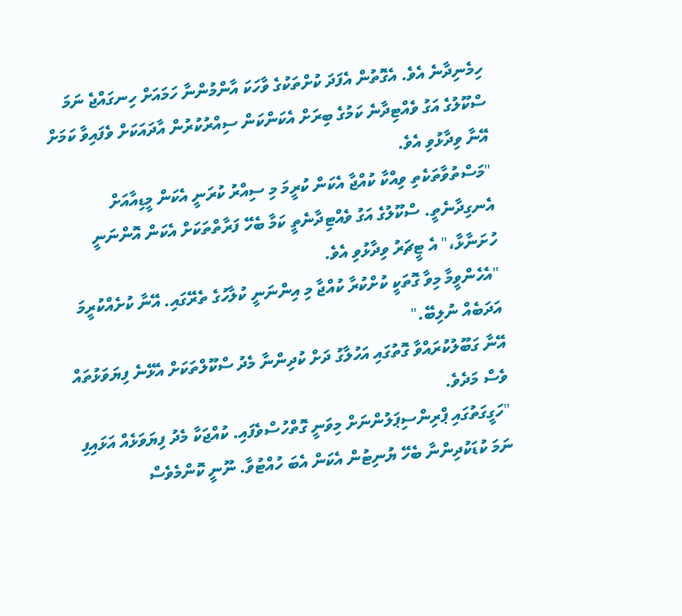ހިމެނިދާނެ އެވެ. އެގޮތުން އެފަދަ ކުށްތަކުގެ ވާހަކަ އާންމުންނާ ހަމައަށް ހިނގައްޖެ ނަމަ ސްކޫލުގެ އަގު ވެއްޓިދާނެ ކަމުގެ ބިރަށް އެކަންކަން ސިއްރުކުރުން އާދައަކަށް ވެފައިވާ ކަމަށް އޭނާ ވިދާޅުވި އެވެ.
"މަސްތުވާތަކެތި ވިއްކާ ކުއްޖާ އެކަން ކުރީމަ މި ސިއްރު ކުރަނީ އެކަން މީޑިއާއަށް އެނގިދާނެތީ. ސްކޫލުގެ އަގު ވެއްޓިދާނެތީ ކަމާ ބެހޭ ފަރާތްތަކަށް އެކަން އޮންނަނީ ހުށަނާޅާ،" އެ ޓީޗަރު ވިދާޅުވި އެވެ.
"އެހެންވީމާ މިވާ ގޮތަކީ ކުށްކުރާ ކުއްޖާ މި އިންނަނީ ކުލާހުގެ ތެރޭގައި. އޭނާ ކުށެއްކުރީމަ އަދަބެއް ނުލިބޭ."
އޭނާ ގަބޫލުކުރައްވާ ގޮތުގައި އަހުލާގު ދަށް ކުދިންނާ މެދު ސްކޫލްތަކަށް އެޅޭނެ ފިޔަވަޅުތައް ވެސް މަދެވެ.
"ހަގީގަތުގައި ޕްރިންސިޕަލުންނަށް މިވަނީ ގޮތްހުސްވެފައި. ކުއްޖަކާ މެދު ފިޔަވަޅެއް އަޅައިފި ނަމަ ކުޑަކުދިންނާ ބެހޭ ޔުނިޓުން އެކަން އެބަ ހުއްޓުވާ. ނޫނީ ކޮންމެވެސް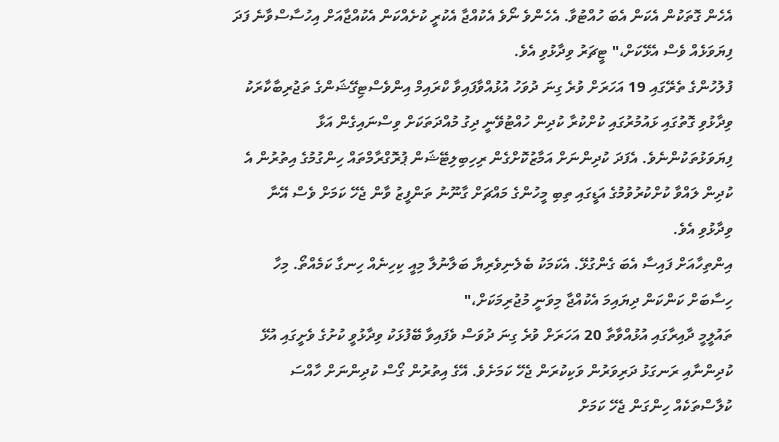އެހެން ގޮތަކުން އެކަން އެބަ ހުއްޓުވާ. އެހެންވެ ނޯވެ އެކުއްޖާ އެކުރީ ކުށެއްކަން އެކުއްޖާއަށް އިހުސާސްވާނެ ފަދަ ފިޔަވަޅެއް ވެސް އެޅޭކަށް،" ޓީޗަރު ވިދާޅުވި އެވެ.
ފުލުހުންގެ ތެރޭގައި 19 އަހަރަށް ވުރެ ގިނަ ދުވަހު އުޅުއްވާފައިވާ ކްރައިމް އިންވެސްޓިގޭޝަންގެ ތަޖުރިބާކާރަކު ވިދާޅުވި ގޮތުގައި ޅައުމުރުގައި ކުށްކުރާ ކުދިން ހުއްޓުވޭނީ ދިގު މުއްދަތަކަށް ވިސްނައިގެން އަޅާ ފިޔަވަޅުތަކުންނެވެ. އެފަދަ ކުދިންނަށް އަމާޒުކޮށްގެން ރިހިބިލިޓޭޝަން ޕުރޮގްރާމްތައް ހިންގުމުގެ އިތުރުން އެ ކުދިން ލައްވާ ކުށްކުރުވުމުގެ އަޑީގައި ތިބި މީހުންގެ މައްޗަށް ގާނޫނު ތަންފީޒު ވާން ޖެހޭ ކަމަށް ވެސް އޭނާ ވިދާޅުވި އެވެ.
އިންތިހާއަށް ފައިސާ އެބަ ގެންގުޅޭ. އެކަމަކު ބެލެނިވެރިޔާ ބަލާނުލާ މިއީ ކިހިނެއް ހިނގާ ކަމެއްތޯ. މިހާ ހިސާބަށް ކަންކަން ދިޔައިމަ އެކުއްޖާ މިވަނީ މުޖުރިމަކަށް،"
ތައުލީމީ ދާއިރާގައި އުޅުއްވާތާ 20 އަހަރަށް ވުރެ ގިނަ ދުވަސް ވެފައިވާ ބޭފުޅަކު ވިދާޅުވީ ކުށުގެ ވެށީގައި އުޅޭ ކުދިންނާއި ރަނގަޅު ދަރިވަރުން ވަކިކުރަން ޖެހޭ ކަމަށެވެ. އޭގެ އިތުރުން ގޯސް ކުދިންނަށް ހާއްސަ ކުލާސްތަކެއް ހިންގަން ޖެހޭ ކަމަށް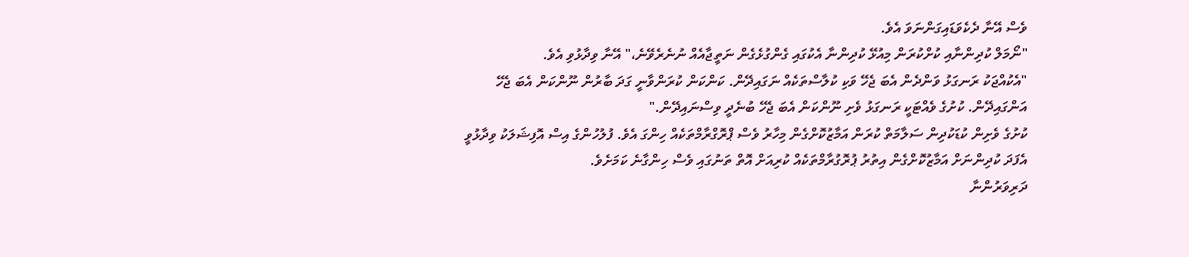ވެސް އޭނާ ދެކެވަޑައިގަންނަވަ އެވެ.
"ނޯމަލް ކުދިންނާއި ކުށްކުރަން މިއުޅޭ ކުދިންނާ އެކުގައި ގެންގުޅެގެން ނަތީޖާއެއް ނުނެރެވޭނެ،" އޭނާ ވިދާޅުވި އެވެ.
"އެކުއްޖަކު ރަނގަޅު ވަންދެން އެބަ ޖެހޭ ވަކި ކުލާސްތަކެއް ނަގައިދޭން. ކަންކަން ކުރަންވާނީ ގަދަ ބާރުން ނޫންކަން އެބަ ޖެހޭ އަންގައިދޭން. ކުށުގެ ވެއްޓަކީ ރަނގަޅު ވެށި ނޫންކަން އެބަ ޖެހޭ ބުނެދީ ވިސްނައިދޭން."
ކުށުގެ ވެށިން ކުޑަކުދިން ސަލާމަތް ކުރަން އަމާޒުކޮށްގެން މިހާރު ވެސް ޕްރޮގްރާމްތަކެއް ހިންގަ އެވެ. ފުލުހުންގެ އިސް އޮފިޝަލަކު ވިދާޅުވީ އެފަދަ ކުދިންނަށް އަމާޒުކޮށްގެން އިތުރު ޕުރޮގުރާމްތަކެއް ކުރިއަށް އޮތް ތަނުގައި ވެސް ހިންގާނެ ކަމަށެވެ.
ދަރިވަރުންނާ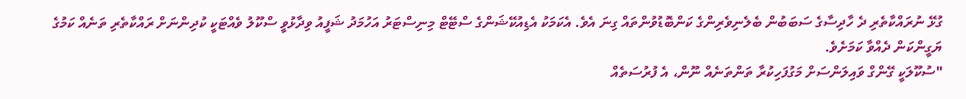ގުޅޭ ނުރައްކާތެރި ދެ ހާދިސާގެ ސަބަބުން ބެލެނިވެރިންގެ ކަންބޮޑުވުންތައް ގިނަ އެވެ. އެކަމަކު އެޑިއުކޭޝަންގެ ސްޓޭޓް މިނިސްޓަރު އަހުމަދު ޝަފީއު ވިދާޅުވީ ސްކޫލު ވެއްޓަކީ ކުދިންނަށް ރައްކާތެރި ތަނެއް ކަމުގެ ޔަގީންކަން ދެއްވާ ކަމަށެވެ.
"ސުކޫލަކީ ގޭންގް ވައިލަންސަށް މަގުފަހިކުރާ ތަންތަނެއް ނޫން، އެ ފުރުސަތެއް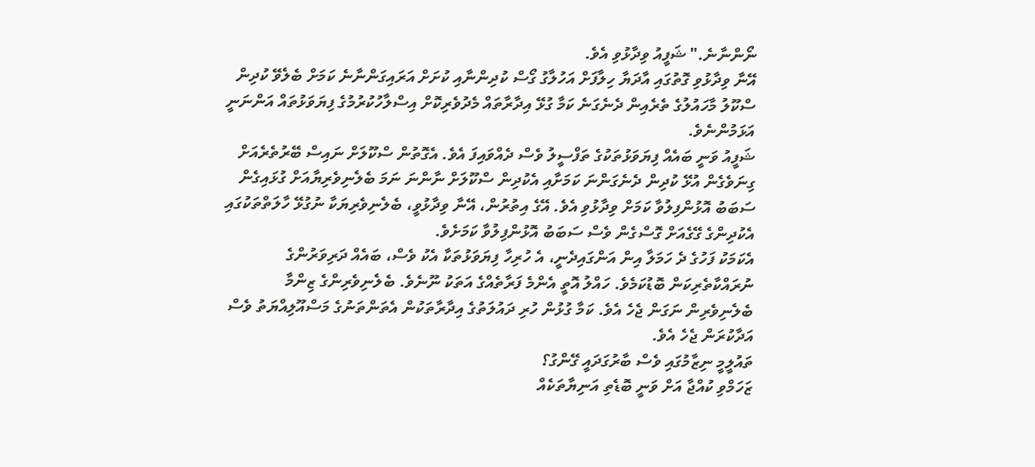ނޯންނާނެ." ޝަފީއު ވިދާޅުވި އެވެ.
އޭނާ ވިދާޅުވި ގޮތުގައި އާދަޔާ ހިލާފަށް އަހުލާގު ގޯސް ކުދިންނާއި ކުށަށް އަރައިގަންނާނެ ކަމަށް ބެލެވޭ ކުދިން ސްކޫލު މާހައުލުގެ ތެރެއިން ދެނެގަނެ ކަމާ ގުޅޭ އިދާރާތައް މެދުވެރިކޮށް އިސްލާހުކުރުމުގެ ފިޔަވަޅުތައް އަންނަނީ އަޅަމުންނެވެ.
ޝަފީއު ވަނީ ބައެއް ފިޔަވަޅުތަކުގެ ތަފްސީލު ވެސް ދެއްވައިފަ އެވެ. އެގޮތުން ސްކޫލަށް ނައިސް ބޭރުތެރެއަށް ގިނަވެގެން އުޅޭ ކުދިން ދެނެގަންނަ ކަމަށާއި އެކުދިން ސްކޫލަށް ނާންނަ ނަމަ ބެލެނިވެރިޔާއަށް ގުޅައިގެން ސަބަބު އޮޅުންފިލުވާ ކަމަށް ވިދާޅުވި އެވެ. އޭގެ އިތުރުން، އޭނާ ވިދާޅުވީ، ބެލެނިވެރިޔަކާ ނުގުޅޭ ހާލަތްތަކުގައި އެކުދިންގެ ގޭގެއަށް ގޮސްގެން ވެސް ސަބަބު އޮޅުންފިލުވާ ކަމަށެވެ.
އެކަމަކު ފަހުގެ ދެ ހަމަލާ އިން އަންގައިދެނީ، އެ ހުރިހާ ފިޔަވަޅުތަކާ އެކު ވެސް، ބައެއް ދަރިވަރުންގެ ނުރައްކާތެރިކަން ބޮޑުކަމެވެ. ހައްލު އޮތީ އެންމެ ފަރާތެއްގެ އަތަކު ނޫނެވެ. ބެލެނިވެރިންގެ ޒިންމާ ބެލެނިވެރިން ނަގަން ޖެހެ އެވެ. ކަމާ ގުޅުން ހުރި ދައުލަތުގެ އިދާރާތަކުން އެތަންތަނުގެ މަސްއޫލިއްޔަތު ވެސް އަދާކުރަން ޖެހެ އެވެ.
ތައުލީމީ ނިޒާމުގައި ވެސް ބާރުގަދައީ ގޭންގު؟
ޒަހަމްވި ކުއްޖާ އަށް ވަނީ ބޮޑެތި އަނިޔާތަކެއް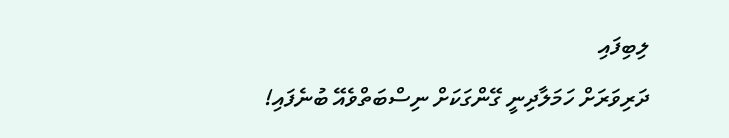ލިބިފައި
ދަރިވަރަށް ހަމަލާދިނީ ގޭންގަކަށް ނިސްބަތްވެއޭ ބުނެފައި!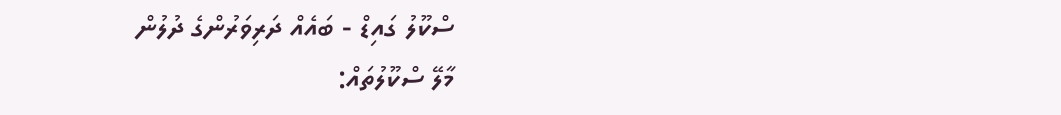ސްކޫލު ގައިޑް - ބައެއް ދަރިވަރުންގެ ދުލުން
މާލޭ ސްކޫލުތައް: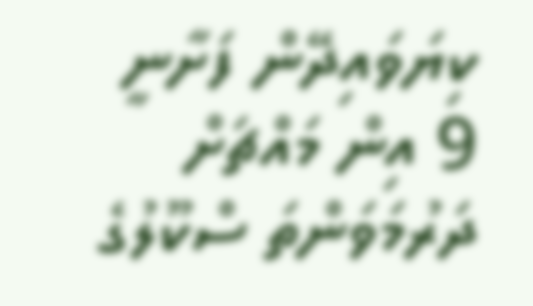ކިޔަވައިދޭން ފަށާނީ 9 އިން މައްޗަށް
ދަރުމަވަންތަ ސްކޫލުގެ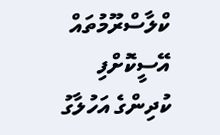ކްލާސްރޫމުތައް އޭސީކޮށްފި
ކުދިންގެ އަހުލާގު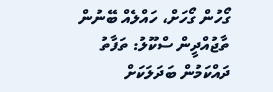ގޯހުން ގޯހަށް، ހައްލެއް ބޭނުން
ތާޖުއްދީން ސްކޫލު: ތަފާތު ދައްކަމުން ބަދަލަކަށް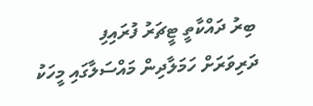ބިރު ދައްކާތީ ޓީޗަރު ފުރައިފި
ދަރިވަރަށް ހަމަލާދިން މައްސަލާގައި މީހަކު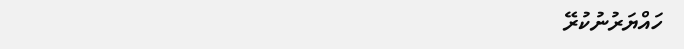ހައްޔަރުނުކުރޭ